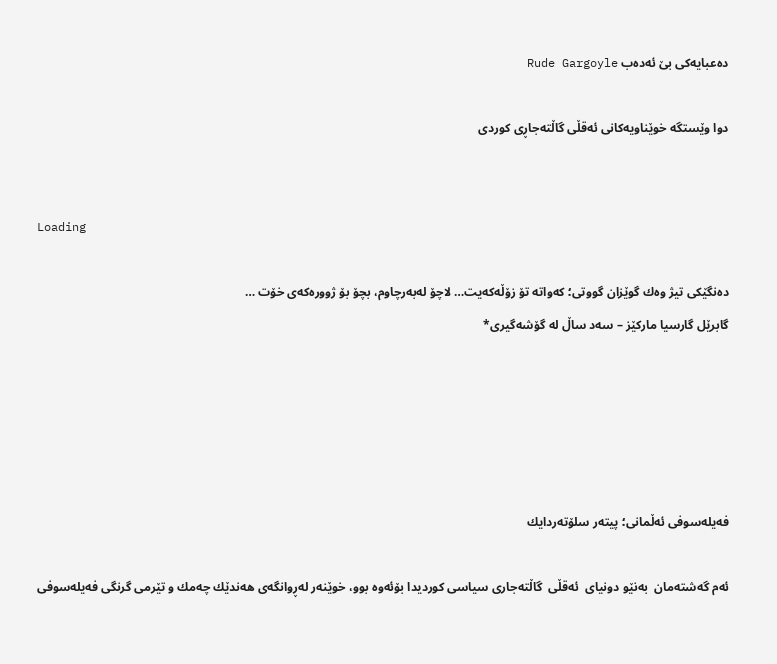ده‌عبایه‌كی بێ ئه‌ده‌ب Rude Gargoyle

دوا وێستگه خوێناویه‌كانی ئه‌قڵی گاڵته‌جاڕی كوردی ‌


Loading

ده‌نگێكی تیژ وه‌ك گوێزان گووتی؛ كه‌واته‌ تۆ زۆڵه‌كه‌یت… لا‌چۆ له‌به‌رچاوم، بچۆ بۆ ژووره‌كه‌ی خۆت …
گابرێل گارسیا ماركێز – سه‌د ساڵ له‌ گۆشه‌گیری*





فه‌یله‌سوفی ئه‌ڵمانی؛ پیته‌ر سلۆته‌ردایك

ئه‌م گه‌شته‌مان ‌ به‌نێو دونیای  ئه‌قڵی  گاڵته‌جاری سیاسی كوردیدا بۆئه‌وه‌ بوو، خوێنه‌ر له‌ڕوانگه‌ی هه‌ندێك چه‌مك و تێرمی گرنگی فه‌یله‌سوفی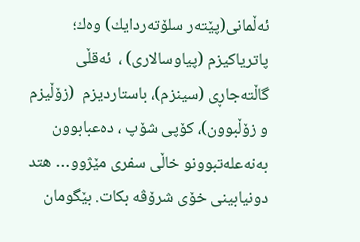ئه‌ڵمانی(پێته‌ر سلۆته‌ردایك) وه‌ك؛ پاتریاكیزم (پیاوسالاری) ،  ئه‌قڵی گاڵته‌جاڕی (سینزم)، باستاردیزم  (زۆڵیزم و زۆڵبوون)، كۆپی شۆپ ، ده‌عبابوون به‌نه‌عله‌تبوونو خاڵی سفری مێژوو… هتد  دونیابینی خۆی شرۆڤه‌ بكات. بێگومان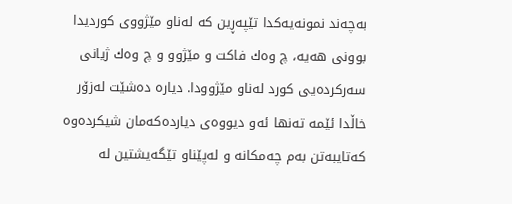به‌چه‌ند نمونه‌یه‌كدا تێپه‌ڕین كه‌ له‌ناو مێژووی كوردیدا بوونی هه‌یه‌، چ وه‌ك فاكت و مێژوو و چ وه‌ك ژیانی سه‌ركرده‌یی كورد له‌ناو مێژوودا. دیاره‌ ده‌شێت له‌زۆر خاڵدا ئێمه‌ ته‌نها ئه‌و دیووه‌ی دیارده‌كه‌مان شیكرده‌وه‌ كه‌تایبه‌تن به‌م چه‌مكانه‌ و له‌پێناو تێگه‌یشتین له‌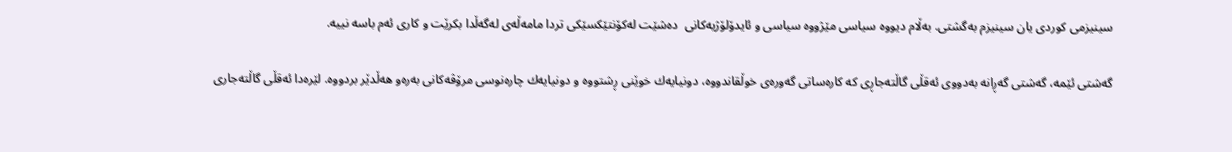سینیزمی كوردی یان سینیزم به‌گشتی. به‌ڵام دیووه‌ سیاسی مێژووه‌ سیاسی و ئایدۆلۆژیه‌كانی  ده‌شێت له‌كۆنتێكسێكی تردا مامه‌ڵه‌ی له‌گه‌ڵدا بكرێت و كاری ئه‌م باسه‌ نییه‌‌.

گه‌شتی ئێمه‌، گه‌شتی گه‌ڕانه‌ به‌دووی ئه‌قڵی گاڵته‌جاڕی كه‌ كاره‌ساتی گه‌وره‌ی خوڵقاندووه‌،‌ دونیایه‌ك خوێنی ڕشتووه‌ و دونیایه‌ك چاره‌نوسی مرۆڤه‌كانی به‌ره‌و هه‌ڵدێر بردووه‌. لێره‌دا ئه‌قڵی گاڵته‌جاری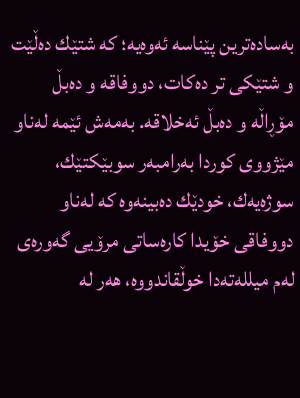به‌ساده‌ترین پێناسه‌ ئه‌وه‌یه؛‌ كه‌ شتێك ده‌ڵێت و شتێكی تر ده‌كات، دووفاقه‌ و ده‌بڵ مۆڕاڵه‌ و ده‌بڵ ئه‌خلاقه‌. به‌مه‌ش ئێمه‌ له‌ناو مێژووی كوردا به‌رامبه‌ر سوبێكتێك، سوژه‌یه‌ك، خودێك ده‌بینه‌وه كه‌ له‌ناو دووفاقی خۆیدا كاره‌ساتی مرۆیی گه‌وره‌ی له‌م میلله‌ته‌دا خوڵقاندووه‌، هه‌ر له‌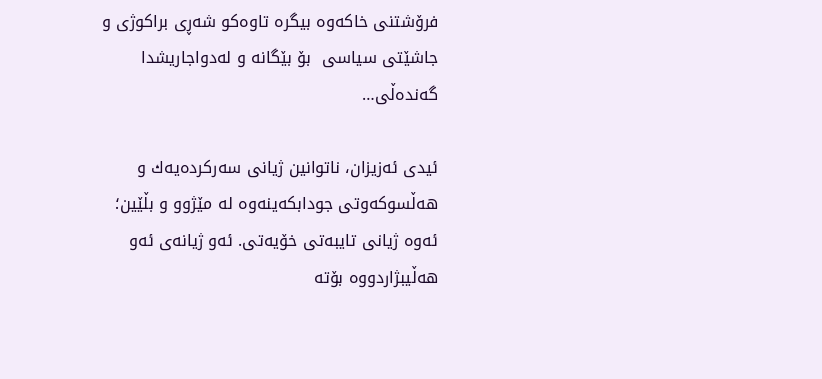فرۆشتنی خاكه‌وه‌ بیگره‌ تاوه‌كو شه‌ڕی براكوژی و  جاشێتی سیاسی  بۆ بێگانه‌ و له‌دواجاریشدا گه‌نده‌ڵی…

ئیدی ئه‌زیزان، ناتوانین ژیانی سه‌ركرده‌یه‌ك و هه‌ڵسوكه‌و‌تی جودابكه‌ینه‌وه‌ له‌ مێژوو و بڵێین؛ ئه‌وه‌ ژیانی تایبه‌تی خۆیه‌تی. ئه‌و ژیانه‌ی ئه‌و هه‌ڵیبژاردووه‌ بۆته‌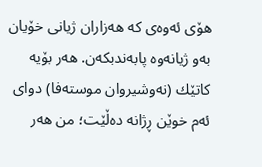هۆی ئه‌وه‌ی كه‌ هه‌زاران ژیانی خۆیان به‌و ژیانه‌وه پابه‌ندبكه‌ن‌. هه‌ر بۆیه‌ كاتێك (نه‌وشیروان موسته‌فا) دوای ئه‌م خوێن ڕژانه‌ ده‌ڵێت؛ من هه‌ر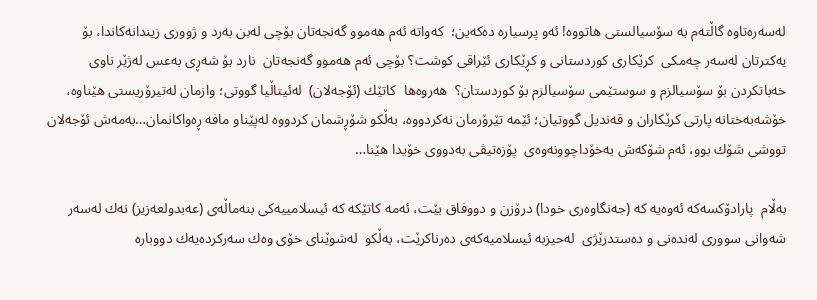له‌سه‌ره‌تاوه‌ گاڵته‌م به‌ سۆسیالستی هاتووه‌! ئه‌و پرسیاره‌ ده‌كه‌ین؛  كه‌واته‌ ئه‌م هه‌موو گه‌نجه‌تان بۆچی له‌بن به‌رد و ژووری زیندانه‌كاندا، بۆ یه‌كترتان له‌سه‌ر چه‌مكی  كرێكاری كوردستانی و كڕێكاری ئێراقی كوشت؟ بۆچی ئه‌م هه‌موو گه‌نجه‌تان  نارد بۆ شه‌ڕی به‌عس له‌ژێر ناوی  خه‌باتكردن بۆ سۆسیالزم و سوستێمی سۆسیالزم بۆ كوردستان؟  هه‌روه‌ها  كاتێك (ئۆجه‌لان)  له‌ئیتاڵیا گووتی؛ وازمان له‌تیرۆریستی هێناوه‌، خۆشه‌به‌ختانه‌ پارتی كرێكاران و قه‌ندیل گووتیان؛ ئێمه‌ تێرۆرمان نه‌كردووه‌، به‌ڵكو شۆڕشمان كردووه‌ له‌پێناو مافه‌ ڕه‌واكانمان…به‌مه‌ش ئۆجه‌لان تووشی شۆك بوو، ئه‌م شۆكه‌ش به‌خۆداچوونه‌وه‌ی  پۆزه‌تیڤی به‌دووی خۆیدا هێنا…

به‌ڵام  پارادۆكسه‌كه‌ ئه‌وه‌یه‌ كه‌ (جه‌نگاوه‌ری خودا) درۆزن و دووفاق بێت، ئه‌مه‌ كاتێكه‌ كه‌ ئیسلامییه‌كی بنه‌ماڵه‌ی (عه‌بدولعه‌زیز) نه‌ك له‌سه‌ر شه‌وانی سووری له‌نده‌نی و ده‌ستدرێژی  له‌حیزبه‌ ئیسلامیه‌كه‌ی ده‌رناكرێت، به‌ڵكو  له‌شوێنای خۆی وه‌ك سه‌ركرده‌یه‌ك دووباره‌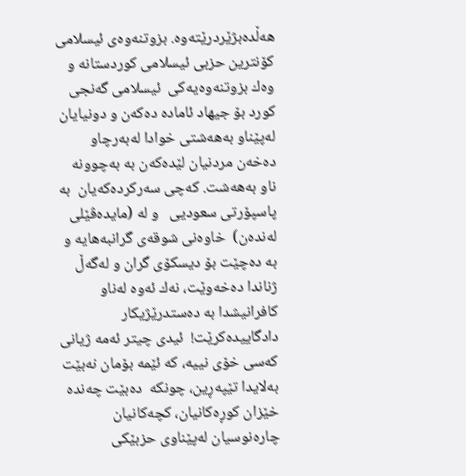هه‌ڵده‌بژێردرێته‌وه‌. بزوتنه‌وه‌ی ئیسلامی كۆنترین حزبی ئیسلامی كوردستانه‌ و   وه‌ك بزوتنه‌وه‌یه‌كی  ئیسلامی گه‌نجی كورد بۆ جیهاد ئاماده ‌ده‌كه‌ن و دونیایان له‌پێناو به‌هه‌شتی خوادا له‌به‌رچاو ده‌خه‌ن مردنیان لێده‌كه‌ن به‌ به‌چوونه‌ ناو به‌هه‌شت. كه‌چی سه‌ركرده‌كه‌یان  به‌ پاسپۆرتی سعودیی   و له‌ (مایده‌ڤێلی له‌نده‌ن)  خاوه‌نی شوقه‌ی گرانبه‌هایه‌ و به‌ ده‌چێت بۆ دیسكۆی گران و له‌گه‌ڵ ژناندا ده‌خه‌وێت، نه‌ك ئه‌وه‌ له‌ناو كافرانیشدا به‌ ده‌ستدرێژیكار دادگاییده‌كرێت!  ئیدی چیتر ئه‌مه‌ ژیانی كه‌سی خۆی نییه‌، كه ‌ئێمه‌ بۆمان نه‌بێت به‌لایدا تێپه‌ڕین، چونكه‌  ده‌بێت چه‌نده‌ خێزان كوڕه‌كانیان، كچه‌كانیان چاره‌نوسیان له‌پێناوی حزبێكی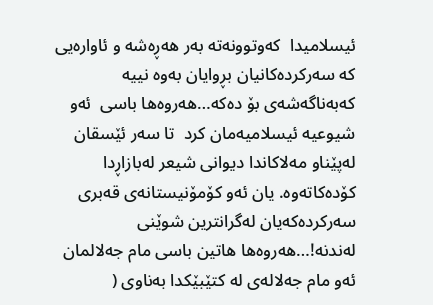ئیسلامیدا  كه‌وتوونه‌ته‌ به‌ر هه‌ڕه‌شه‌ و ئاواره‌یی كه‌ سه‌ركرده‌كانیان بڕوایان به‌وه‌ نییه‌  كه‌به‌ناگه‌شه‌ی بۆ ده‌كه‌…هه‌روه‌ها باسی  ئه‌و شیوعیه‌ ئیسلامیه‌مان كرد  تا سه‌ر ئێسقان له‌پێناو مه‌لاكاندا دیوانی شیعر له‌بازاڕدا كۆده‌كاته‌وه. یان ئه‌و كۆمۆنیستانه‌ی قه‌بری سه‌ركرده‌كه‌یان له‌گرانترین شوێنی له‌ندنه‌!…هه‌روه‌ها هاتین باسی مام جه‌لالمان ئه‌و مام جه‌لاله‌ی له‌ كتێبێكدا به‌ناوی (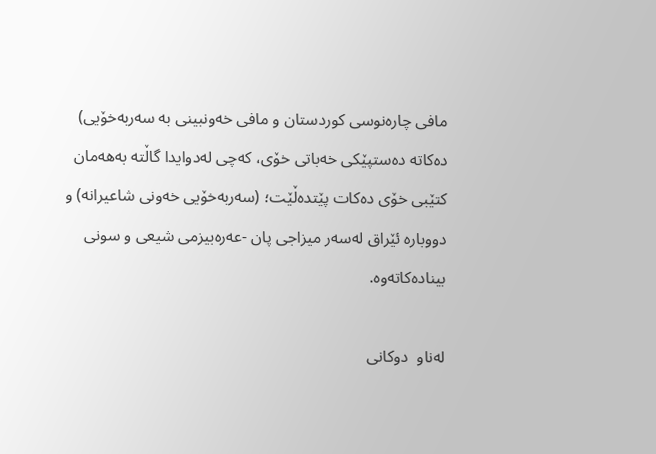مافی چاره‌نوسی كوردستان و مافی خه‌ونبینی به‌ سه‌ربه‌خۆیی)  ده‌كاته‌ ده‌ستپێكی خه‌باتی خۆی، كه‌چی له‌دوایدا گاڵته‌ به‌هه‌مان  كتێبی خۆی ده‌كات پێتده‌ڵێت؛ (سه‌ربه‌خۆیی خه‌ونی شاعیرانه‌) و دووباره‌ ئێراق له‌سه‌ر میزاجی پان -عه‌ره‌بیزمی شیعی و سونی بیناده‌كاته‌وه‌.

له‌ناو  دوكانی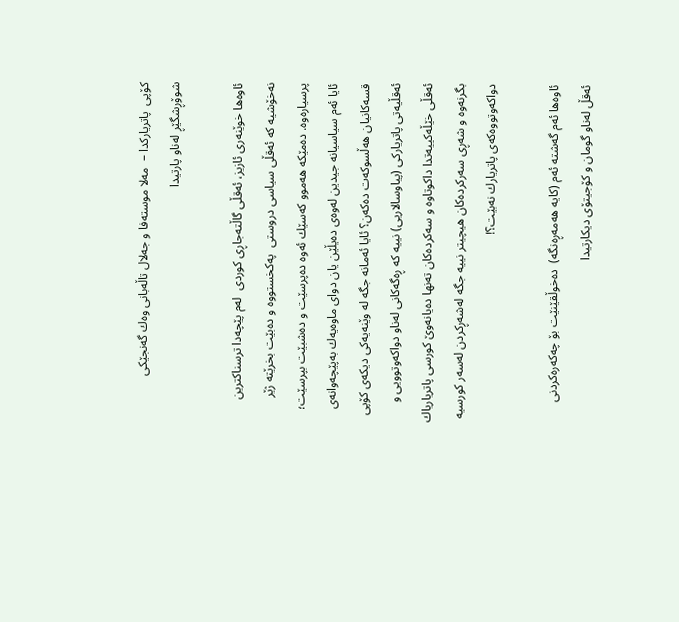كۆپی  پاتریاركدا –  مه‌لا موسته‌فا و جه‌لال تاڵه‌بانی وه‌ك گه‌نجێكی شوۆڕشگێڕ له‌ناو پارتیدا

ئاوه‌ها خوێنه‌ری ئازیز، ئه‌قڵی گاڵته‌جاڕی كوردی  له‌م پێچه‌دا ترسناكترین نه‌خۆشیه‌ كه‌ ئه‌قڵی سیاسی دروستی  په‌كخستووه‌ و ده‌بێت بخرێته‌ ژێر پرسیاره‌وه‌. ده‌مێكه‌ هه‌موو كه‌سێك ئه‌وه‌ ده‌پرسێت و ده‌شبێت بپرسێت؛ ئایا ئه‌م سیاسیانه‌ جیدین له‌وه‌ی ده‌یڵێن یان دوای ماوه‌یه‌ك به‌پێچه‌وانه‌ی قسه‌كانیان هه‌ڵسوكه‌ت ده‌كه‌ن؟ ئایا ئه‌مانه‌ جگه‌ له‌ وێنه‌یه‌كی دیكه‌ی كۆپی ئه‌قڵیه‌تی پاتریاركی (پیاوسالاریی) نییه‌ كه‌ ڕه‌گه‌كانی له‌ناو دواكه‌وتوویی و ئه‌قڵی خێڵه‌كییه‌تدا داكوتاوه‌ و سه‌كرده‌كان ته‌نها ده‌یانه‌وێ كورسی پاتریاریاك بگرنه‌وه‌ و شه‌ڕی سه‌ركرده‌كان هیچیتر نییه‌ جگه‌ له‌شه‌ڕكردن له‌سه‌ر كورسیه‌ دواكه‌وتووه‌كه‌ی پاتریارك نه‌بێت؟!

ئاوه‌ها ئه‌م گه‌شته‌ ئه‌م (كایه‌ هه‌مه‌ڕه‌نگه)  ده‌خوڵقێنێت بۆ چه‌كه‌ره‌كردنی ئه‌قڵ له‌ناو گومان و كۆجیتۆی دیكارتیدا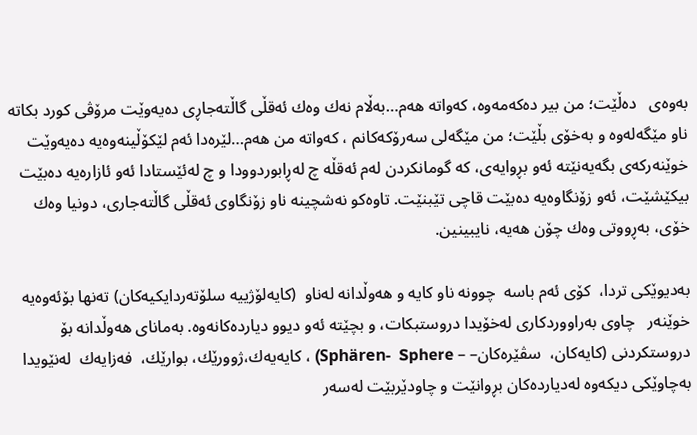به‌وه‌ی   ده‌ڵێت؛ من بیر ده‌كه‌مه‌وه‌، كه‌واته‌ هه‌م…به‌ڵام نه‌ك وه‌ك ئه‌قڵی گاڵته‌جاڕی ده‌یه‌وێت مرۆڤی كورد بكاته‌ ناو مێگه‌له‌وه‌ و به‌خۆی ‌بڵێت؛ من مێگه‌لی سه‌رۆكه‌كانم ، كه‌واته‌ من هه‌م…لێره‌دا ئه‌م لێكۆڵینه‌وه‌یه‌ ده‌یه‌وێت خوێنه‌ركه‌ی بگه‌یه‌نێته‌ ئه‌و بڕوایه‌ی، كه‌ گومانكردن له‌م ئه‌قڵه‌ چ له‌ڕابوردوودا و چ له‌ئێستادا ئه‌و ئازاره‌یه‌ ده‌بێت بیكێشێت، ئه‌و زۆنگاوه‌یه‌ ده‌بێت قاچی تێبنێت. تاوه‌كو نه‌شچینه‌ ناو زۆنگاوی ئه‌قڵی گاڵته‌جاری، دونیا وه‌ك خۆی، به‌ڕووتی وه‌ك چۆن هه‌یه،‌ نایبینین.

به‌دیوێكی تردا،  كۆی ئه‌م باسه‌  چوونه‌ ناو كایه‌ و هه‌وڵدانه‌ له‌ناو  (كایه‌لۆژییه‌ سلۆته‌ردایكیه‌كان) ته‌نها بۆئه‌وه‌یه‌ خوێنه‌ر   چاوی به‌راووردكاری له‌خۆیدا دروستبكات، و بچێته‌ ئه‌و دیوو دیارده‌كانه‌وه. به‌مانای هه‌وڵدانه‌ بۆ دروستكردنی (كایه‌کان،  سڤێرەکان– – Sphären-  Sphere) ، كایه‌یه‌ك،ژوورێك، بوارێك،  فه‌زایه‌ك  له‌نێویدا به‌چاوێكی دیكه‌وه‌ له‌دیارده‌كان بڕوانێت و چاودێربێت له‌سه‌ر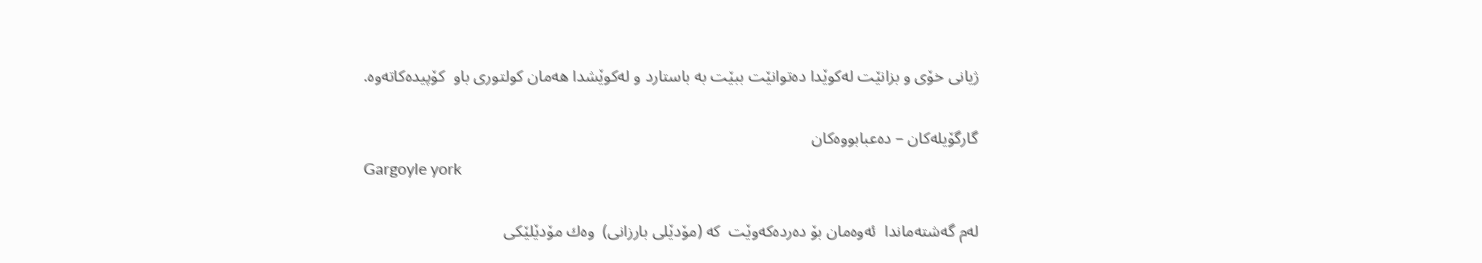ژیانی خۆی و بزانێت له‌كوێدا ده‌توانێت ببێت به ‌باستارد و له‌كوێشدا هه‌مان كولتوری باو  كۆپیده‌كاته‌وه‌.

گارگۆیله‌كان – ده‌عبابووه‌كان
Gargoyle york

له‌م گه‌شته‌ماندا  ئه‌وه‌مان بۆ ده‌رده‌كه‌وێت  كه‌ (مۆدێلی بارزانی)  وه‌ك مۆدێلێكی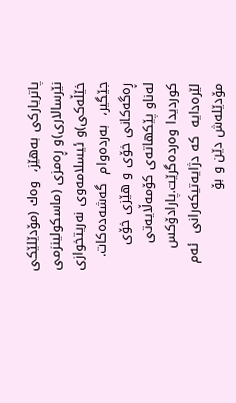پاتریاركی به‌هێز،  وه‌ك (مۆدێلێكی نێرسالاری)و ڕه‌مزی (ماسكولینزمی خێڵه‌كی)و ئیسلامه‌وی نه‌ریتخوازی جێگیر،  به‌رده‌وام  گه‌شه‌ده‌كات.  ڕه‌گه‌كانی خۆی و هێزی خۆی له‌ناو پێكهاته‌ی كۆمه‌ڵایه‌تی كوردیدا وه‌رده‌گرێت.پارادۆكس لێره‌دایه‌  كه‌ دژایه‌تیكه‌رانی  ئه‌م مۆدێله‌ش دێن و بۆ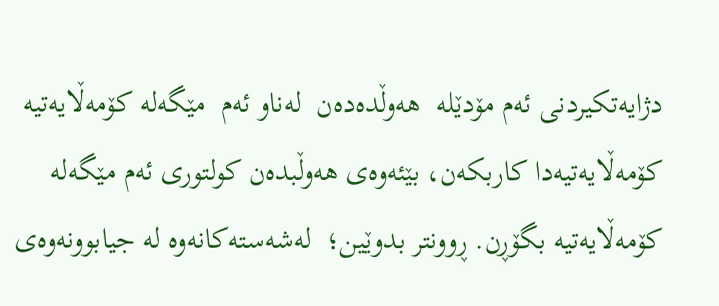دژایه‌تكیردنی ئه‌م مۆدێله‌  هه‌وڵده‌ده‌ن  له‌ناو ئه‌م  مێگه‌له‌ كۆمه‌ڵایه‌تیه‌ كۆمه‌ڵایه‌تیه‌دا كاربكه‌ن، بێئه‌وه‌ی هه‌وڵبده‌ن كولتوری ئه‌م مێگه‌‌له‌ كۆمه‌ڵایه‌تیه‌ بگۆڕن. ڕوونتر بدوێین؛  له‌شه‌سته‌كانه‌وه‌ له‌ جیابوونه‌وه‌ی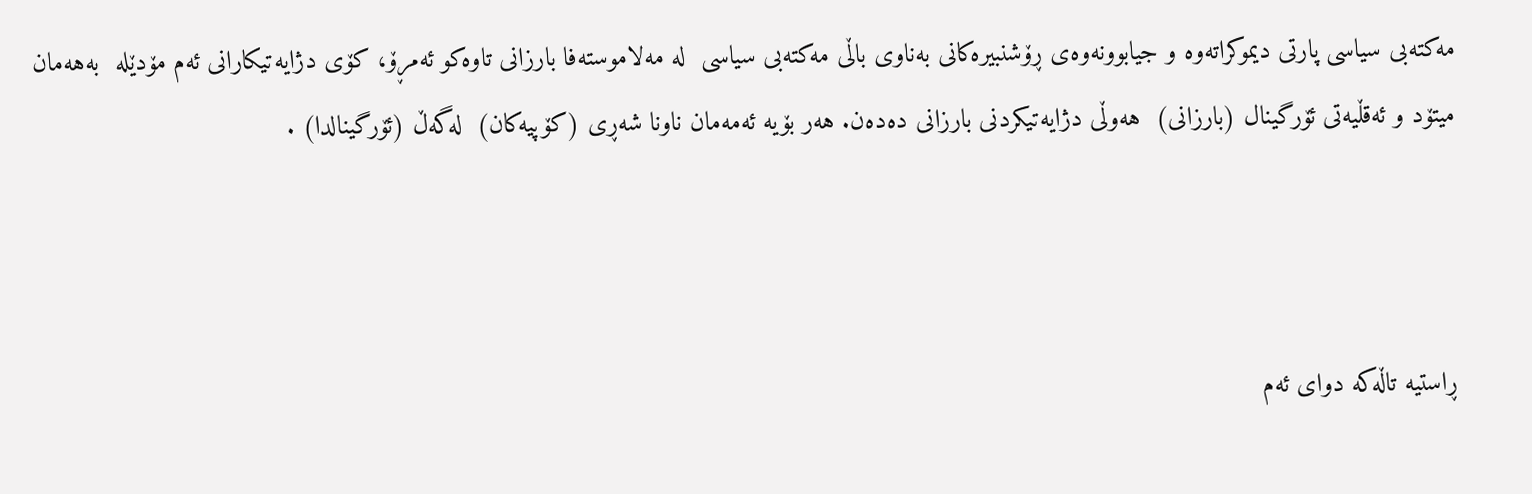مه‌كته‌بی سیاسی پارتی دیموكراته‌وه‌ و جیابوونه‌وه‌ی ڕۆشنبیره‌كانی به‌ناوی باڵی مه‌كته‌بی سیاسی  له‌ مه‌لاموسته‌فا بارزانی تاوه‌كو ئه‌مڕۆ، كۆی دژایه‌تیكارانی ئه‌م مۆدێله‌  به‌هه‌مان میتۆد و ئه‌قڵیه‌تی ئۆرگینال (بارزانی)  هه‌وڵی دژایه‌تیكردنی بارزانی ده‌ده‌ن. هه‌ر بۆیه‌ ئه‌مه‌مان ناونا شه‌ڕی (كۆپیه‌كان)  له‌گه‌ڵ (ئۆرگینالدا) .



ڕاستیه‌ تاڵه‌كه‌ دوای ئه‌م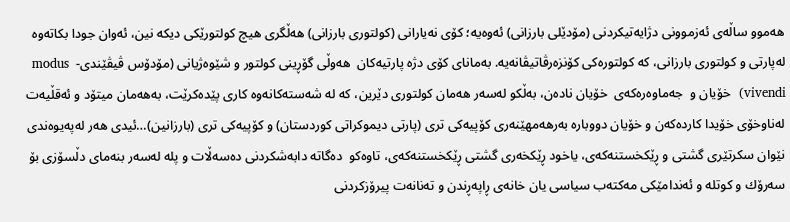هه‌موو ساڵه‌ی ئه‌زموونی دژایه‌تیكردنی (مۆدێلی بارزانی) ئه‌وه‌یه‌؛ كۆی نه‌یارانی (كولتوری بارزانی) هه‌ڵگری هیچ كولتورێكی دیكه‌ نین، ئه‌وان جودا بكاته‌وه‌ له‌پارتی و كولتوری بارزانی، كه ‌كولتوره‌كی كۆنزه‌رڤاتیڤانه‌یه‌. به‌مانای كۆی دژه‌ پارتیه‌كان  هه‌وڵی گۆڕینی كولتور و شێوه‌ژیانی (مۆدۆس ڤیڤێندی-  modus vivendi)  خۆیان و  جه‌ماوه‌ره‌كه‌ی  خۆیان ناده‌ن، به‌ڵكو له‌سه‌ر هه‌مان كولتوری دێرین، كه ‌له ‌شه‌سته‌كانه‌وه‌ كاری پێده‌كرێت، به‌هه‌مان میتۆد و ئه‌قڵیه‌ت له‌ناوخۆی خۆیدا كارده‌كه‌ن و خۆیان دووباره‌‌ به‌رهه‌مهێنه‌ری كۆپیه‌كی تری (پارتی دیموكراتی كوردستان) و كۆپیه‌كی تری (بارزانین)…ئیدی هه‌ر له‌په‌یوه‌ندی نێوان سكرتێری گشتی و ڕێكخستنه‌كه‌ی، یاخود ڕێكخه‌ری گشتی ڕێكخستنه‌كه‌ی، تاوه‌كو  ده‌گاته‌ دابه‌شكردنی ده‌سه‌ڵات و پله‌ له‌سه‌ر بنه‌مای دڵسۆزی بۆ سه‌رۆك و كوتله‌ و ئه‌ندامێكی مه‌كته‌ب سیاسی یان خانه‌ی ڕاپه‌ڕندن و ته‌نانه‌ت پیرۆزكردنی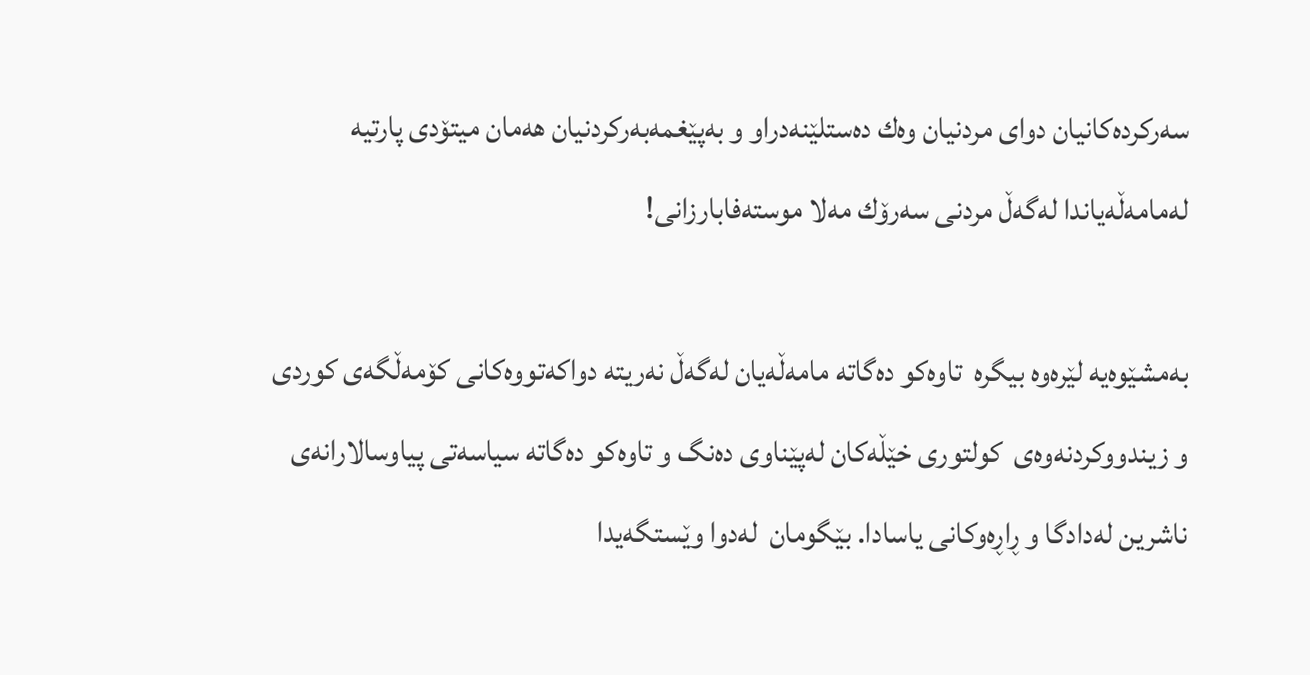سه‌ركرده‌كانیان دوای مردنیان وه‌ك ده‌ستلێنه‌دراو و به‌پێغمه‌به‌ركردنیان هه‌مان میتۆدی پارتیه‌ له‌مامه‌ڵه‌یاندا له‌گه‌ڵ مردنی سه‌رۆك مه‌لا موسته‌فابارزانی!

به‌مشێوه‌یه‌ لێره‌وه‌ بیگره‌  تاوه‌كو ده‌گاته‌ مامه‌ڵه‌یان له‌گه‌ڵ نه‌ریته‌ دواكه‌تووه‌كانی كۆمه‌ڵگه‌ی كوردی و زیندووكردنه‌وه‌ی  كولتوری خێڵه‌كان له‌پێناوی ده‌نگ و تاوه‌كو ده‌گاته‌ سیاسه‌تی پیاوسالارانه‌ی ناشرین له‌دادگا و ڕاڕه‌وكانی یاسادا. بێگومان  له‌دوا وێستگه‌یدا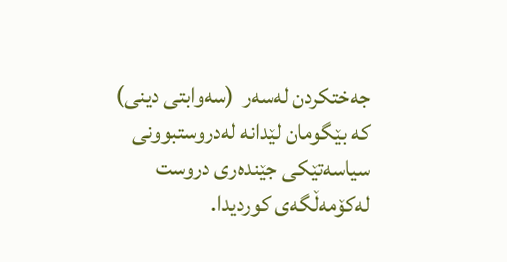جه‌ختكردن‌ له‌سه‌ر  (سه‌وابتی دینی)  كه ‌بێگومان لێدانه‌ له‌دروستبوونی سیاسه‌تێكی جێنده‌ری دروست له‌كۆمه‌ڵگه‌ی كوردیدا.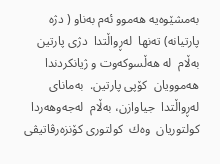به‌مشێوه‌یه‌ هه‌موو ئه‌م به‌ناو ( دژه پارتیانه‌) ته‌نها  له‌ڕواڵتدا  دژی پارتین به‌ڵام  له ‌هه‌ڵسوكه‌وت و ژیانكردندا هه‌موویان  كۆپی پارتین.  به‌مانای له‌ڕواڵتدا  جیاوازن، به‌ڵام  له‌جه‌وهه‌ردا كولتوریان  وه‌ك  كولتوری كۆنزه‌رڤاتیڤی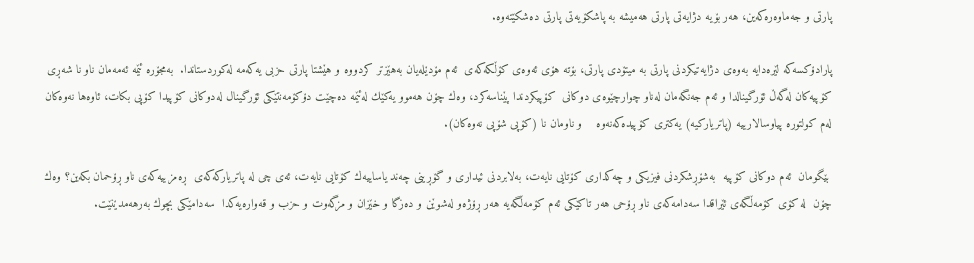پارتی و جه‌ماوه‌ره‌كه‌ین، هه‌ر بۆیه‌ دژایه‌تی پارتی هه‌میشه‌ به‌ پاشكۆیه‌تی پارتی ده‌شكێته‌وه‌.

پارادۆكسه‌كه‌ لێره‌دایه‌ به‌وه‌ی دژایه‌تیكردنی پارتی به ‌میتۆدی پارتی، بۆته‌ هۆی ئه‌وه‌ی كۆڵكه‌كه‌ی  ئه‌م مۆدێله‌یان به‌هێزتر كردووه‌‌ و هێشتا پارتی حزبی یه‌كه‌مه‌ له‌كوردستاندا.  به‌مجۆره‌ ئێمه‌ ئه‌مه‌مان ناو نا شه‌ڕی كۆپیه‌كان له‌گه‌ڵ ئۆرگینالدا و ئه‌م جه‌نگه‌مان له‌ناو چوارچێوه‌ی دوكانی  كۆپیكردندا پێناسه‌كرد، وه‌ك چۆن هه‌موو یه‌كێك له‌ئێمه‌ ده‌چێت دۆكۆمه‌نتێكی ئۆرگینال له‌دوكانی كۆپیدا كۆپی بكات، ئاوه‌ها نه‌وه‌كان له‌م كولتوره‌ پیاوسالارییه‌ (پاتریاركیه‌) یه‌كتری كۆپیده‌كه‌نه‌وه‌    و ناومان نا (كۆپی شۆپی نه‌وه‌كان).

 بێگومان  ئه‌م دوكانی كۆپیه‌  به‌شۆڕشكردنی فیزیكی و چه‌كداری كۆتایی نایه‌ت، به‌لابردنی ئیداری و گۆڕینی چه‌ند یاسا‌ییه‌ك كۆتایی نایه‌ت، ئه‌ی چی له‌ پاتریاركه‌كه‌ی  ڕه‌مزییه‌كه‌ی ناو ڕۆحمان بكه‌ین؟ وه‌ك چۆن  له كۆی كۆمه‌ڵگه‌ی ‌ئێراقدا سه‌دامه‌كه‌ی ناو ڕۆحی هه‌ر تاكێكی ئه‌م كۆمه‌ڵگه‌یه‌ هه‌ر ڕۆژه‌و له‌شوێن و ده‌زگا و خێزان و مزگه‌وت و حزب و قه‌واره‌یه‌كدا  سه‌دامێكی بچوك به‌رهه‌مدێنێت.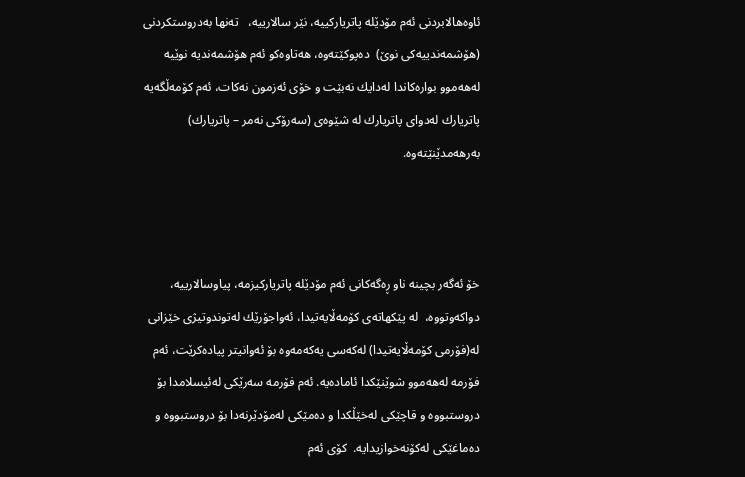ئاوه‌ها‌لابردنی ئه‌م مۆدێله‌ پاتریاركییه‌، نێر سالارییه، ‌  ته‌نها به‌دروستكردنی (هۆشمه‌ندییه‌كی نوێ)  ده‌پوكێته‌وه‌، هه‌تاوه‌كو ئه‌م هۆشمه‌ندیه‌ نوێیه‌ له‌هه‌موو بواره‌كاندا له‌دایك نه‌بێت و خۆی ئه‌زمون نه‌كات، ئه‌م كۆمه‌ڵگه‌یه‌ پاتریارك له‌دوای پاتریارك له‌ شێوه‌ی (سه‌رۆكی نه‌مر – پاتریارك)  به‌رهه‌مدێنێته‌وه‌.



خۆ ئه‌گه‌ر بچینه‌ ناو ڕه‌گه‌كانی ئه‌م مۆدێله پاتریاركیزمه‌، پیاوسالارییه‌، دواكه‌وتووه‌، ‌ له‌ پێكهاته‌ی كۆمه‌ڵایه‌تیدا، ئه‌واجۆرێك له‌توندوتیژی خێزانی له(فۆرمی كۆمه‌ڵایه‌تیدا) له‌كه‌سی یه‌كه‌مه‌وه‌ بۆ ئه‌وانیتر پیاده‌كرێت، ئه‌م فۆرمه‌ له‌هه‌موو شوێنێكدا ئاماده‌یه‌. ئه‌م فۆرمه‌ سه‌رێكی له‌ئیسلامدا بۆ دروستبووه‌ و قاچێكی له‌خێڵكدا و ده‌مێكی له‌مۆدێرنه‌دا بۆ دروستبووه‌ و ده‌ماغێكی له‌كۆنه‌خوازیدایه‌.  كۆی ئه‌م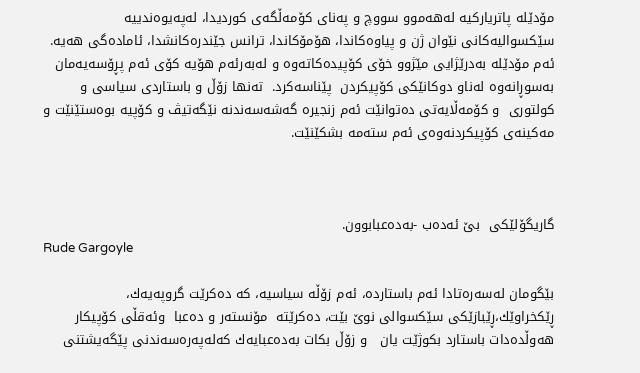مۆدێله‌ پاتریاركیه‌ له‌هه‌موو سووچ و په‌نای كۆمه‌ڵگه‌ی كوردیدا، له‌په‌یوه‌ندییه‌ سێكسوالیه‌كانی نێوان ژن و پیاوه‌كاندا، هۆمۆكاندا، ترانس جێندره‌كانشدا، ئاماده‌گی هه‌یه‌. ئه‌م مۆدێله‌ به‌درێژایی مێژوو خۆی كۆپیده‌كاته‌وه‌ و ‌له‌به‌رئه‌م هۆیه‌ كۆی ئه‌م پڕۆسه‌یه‌مان به‌سوڕانه‌وه‌ له‌ناو دوكانێكی كۆپیكردن  پێناسه‌كرد.  ته‌نها زۆڵ و باستاردی سیاسی و كولتوری  و كۆمه‌ڵایه‌تی ده‌توانێت ئه‌م زنجیره‌ گه‌شه‌سه‌ندنه‌ نێگه‌تیڤ و كۆپیه‌ بوه‌ستێنێت و مه‌كینه‌ی كۆپیكردنه‌وه‌ی ئه‌م سته‌مه‌ بشكێنێت.



گاریگۆلێكی  بێ ئه‌ده‌ب -به‌ده‌عبابوون.
Rude Gargoyle

بێگومان له‌سه‌ره‌تادا ئه‌م باستارده‌، ئه‌م زۆڵه‌ سیاسیه،‌ كه ‌ده‌كرێت گروپه‌یه‌ك، ڕێكخراوێك،ڕێبازێكی سێكسوالی نوێ بێت، ده‌كرێته‌  مۆنسته‌ر و ده‌عبا  وئه‌قڵی كۆپیكار   هه‌وڵده‌دات باستارد بكوژێت یان   و زۆڵ بكات به‌ده‌عبایه‌ك كه‌له‌په‌ره‌سه‌ندنی پێگه‌یشتنی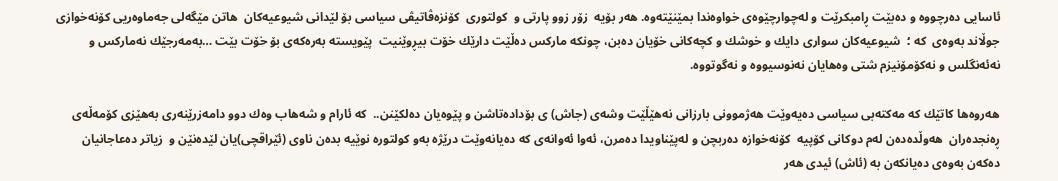ئاسایی ده‌رچووه‌ و ده‌بێت ڕامبكرێت و له‌چوارچێوه‌ی خواوه‌ندا بمێنێته‌وه‌. هه‌ر بۆیه‌  زۆر زوو پارتی و  كولتوری  كۆنزه‌ڤاتیڤی سیاسی بۆ لێدانی شیوعیه‌كان  هاتن مێگه‌لی جه‌ماوه‌ریی كۆنه‌خوازی جوڵاند به‌وه‌ی  كه‌ ؛  شیوعیه‌كان سواری دایك و خوشك و كچه‌كانی خۆیان ده‌بن، چونكه‌ ماركس ده‌ڵێت دارێك خۆت بیڕوێنیت  پێویسته‌ به‌ره‌كه‌ی بۆ خۆت بێت …به‌مه‌رجێك نه‌ماركس و نه‌ئه‌نگلس و نه‌كۆمۆنیزم شتی وه‌هایان نه‌‌نوسیووه‌ و نه‌گوتووه‌.

هه‌روه‌ها كاتێك كه‌ مه‌كته‌بی سیاسی ده‌یه‌وێت هه‌ژموونی بارزانی نه‌هێڵێت وشه‌ی (جاش) ی بۆداده‌تاشن و پێوه‌یان ده‌لكێنن..  كه‌ ئارام و شه‌هاب وه‌ك دوو دامه‌زرێنه‌ری به‌هێزی كۆمه‌ڵه‌ی ڕه‌نجده‌ران  هه‌وڵده‌ده‌ن له‌م دوكانی كۆپیه‌  كۆنه‌خوازه‌ ده‌ربچن و له‌پێناویدا ده‌مرن، ئه‌وا ئه‌وانه‌ی كه‌ ده‌یانه‌وێت درێژه‌ به‌و كولتوره‌ نوێیه‌ بده‌ن ناوی (ئێراقچی)یان لێده‌نێن و  زیاتر ده‌عاجانیان ده‌كه‌ن به‌وه‌ی ده‌یانكه‌ن به‌ (ئاش) ئیدی هه‌ر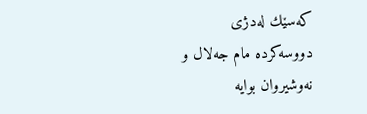كه‌سێك له‌دژی  دووسه‌كرده‌ مام جه‌لال و نه‌وشیروان بوایه‌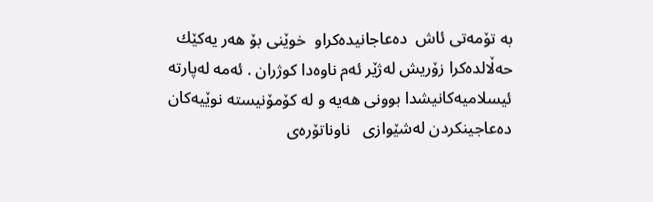به‌ تۆمه‌تی ئاش  ده‌عاجانیده‌كراو  خوێنی بۆ هه‌ر یه‌كێك حه‌ڵالده‌كرا زۆریش له‌ژێر ئه‌م ناوه‌دا كوژران . ئه‌مه‌ له‌پارته‌ ئیسلامیه‌كانیشدا بوونی هه‌یه‌ و له‌ كۆمۆنیسته‌ نوێیه‌كان  ده‌عاجینكردن له‌شێوازی   ناوناتۆره‌ی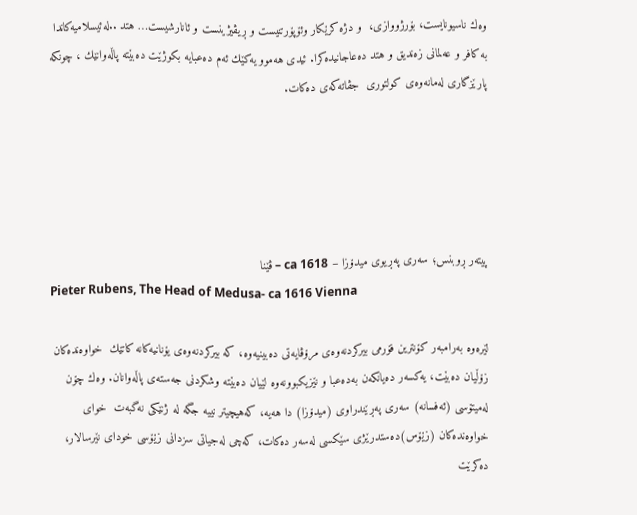وه‌ك ناسیونایست، بۆرژووازی،  و دژه‌ كرێكار وئۆپۆرتنیست و ڕیڤیژینست و ئانارشیست… هتد ..له‌ئیسلامیه‌كاندا به‌ كافر و عه‌لمانی زه‌ندیق و هتد ده‌عاجانیده‌كرا. ئیدی هه‌موو یه‌كێك ئه‌م ده‌عبایه‌ بكوژێت ده‌بێته‌ پاڵه‌‌وانێك ، چونكه‌ پارێزگاری له‌مانه‌وه‌ی كولتوری  جڤاته‌كه‌ی ده‌كات.





پیته‌ر ڕوبنس؛ سه‌ری په‌ڕیوی میدۆزا – ca 1618 – ڤێنا
Pieter Rubens, The Head of Medusa- ca 1616 Vienna

لێره‌وه‌ به‌رامبه‌ر كۆنترین فۆرمی بیركردنه‌وه‌ی مرۆڤایه‌تی ده‌بینیه‌وه‌، كه‌ بیركردنه‌وه‌ی یۆنانیه‌كانه‌ كاتێك  خواوه‌نده‌كان زۆڵیان ده‌بێت، یه‌كسه‌ر ده‌یانكه‌ن به‌ده‌عبا و نێزیكبوونه‌وه‌ لێیان ده‌بێته‌ وشكردنی جه‌سته‌ی پاڵه‌وانان. وه‌ك چۆن له‌میتۆسی (ئه‌فسانه‌) سه‌ری په‌ڕێندراوی (میدۆزا) دا هه‌یه‌، كه‌هیچیتر نییه‌ جگه‌ له‌ ژنێكی نه‌گبه‌ت  خوای خواوه‌نده‌كان (زێۆس)ده‌ستدرێژی سێكسی له‌سه‌ر ده‌كات، كه‌چی له‌جیاتی سزدانی زێۆسی خودای نێرسالار،  ده‌كرێت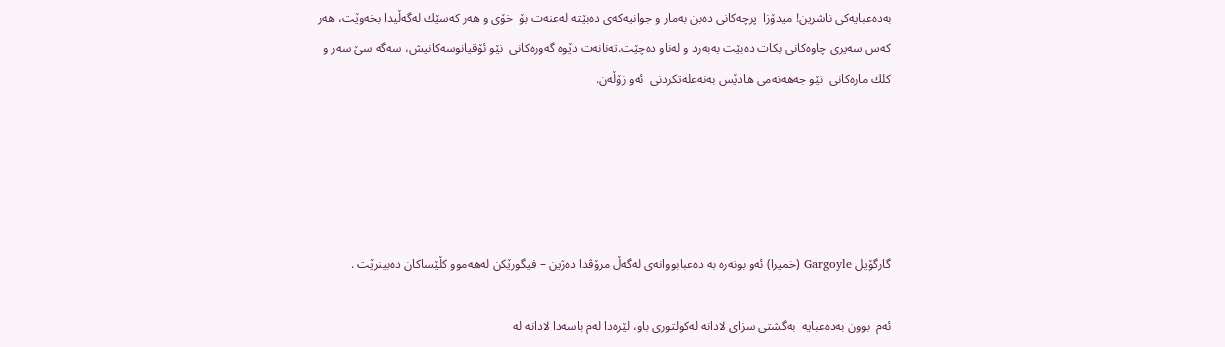به‌ده‌عبایه‌كی ناشرین! میدۆزا  پرچه‌كانی ده‌بن به‌مار و جوانیه‌كه‌ی ده‌بێته‌ له‌عنه‌ت بۆ  خۆی و هه‌ر كه‌سێك له‌گه‌ڵیدا بخه‌وێت، هه‌ر كه‌س سه‌یری چاوه‌كانی بكات ده‌بێت به‌به‌رد و له‌ناو ده‌چێت.ته‌نانه‌ت دێوه‌ گه‌وره‌كانی  نێو ئۆقیانوسه‌كانیش، سه‌گه‌ سێ سه‌ر و كلك ماره‌كانی  نێو جه‌هه‌نه‌می هادێس به‌نه‌عله‌تكردنی  ئه‌و زۆڵه‌ن.





گارگۆیل Gargoyle (خمیرا) ئه‌و بونه‌ره‌ به‌ ده‌عبابووانه‌ی له‌گه‌ڵ مرۆڤدا ده‌ژین – فیگورێكن له‌هه‌موو كڵێساكان ده‌بینرێت .

ئه‌م  بوون به‌ده‌عبایه‌  به‌گشتی سزای لادانه‌ له‌كولتوری باو، لێره‌دا له‌م باسه‌دا لادانه‌ له‌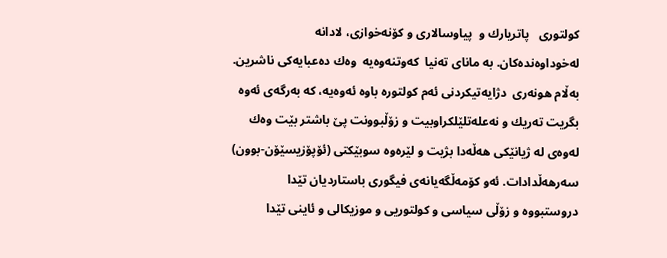كولتوری   ‌پاتریارك و  پیاوسالاری و كۆنه‌خوازی، لادانه‌ له‌خوداوه‌نده‌كان. به‌ مانای ته‌نیا  كه‌و‌تنه‌وه‌یه‌  وه‌ك ده‌عبایه‌كی ناشرین. به‌ڵام هونه‌ری  دژایه‌تیكردنی ئه‌م كولتوره‌ باوه‌ ئه‌وه‌یه،‌ كه‌ به‌رگه‌ی ئه‌وه‌ بگریت ته‌ریك و نه‌عله‌تلێلكراوبیت و زۆڵبوونت پێ باشتر بێت وه‌ك له‌وه‌ی له‌ ژیانێكی هه‌ڵه‌دا بژیت و لێره‌وه‌ سوبێكتی (ئۆپۆزیسێۆن-بوون) سه‌رهه‌ڵدادات. ئه‌و كۆمه‌ڵگه‌یانه‌ی فیگوری باستاردیان تێدا دروستبووه‌ و زۆڵی سیاسی و كولتوریی و موزیكالی و ئاینی تێدا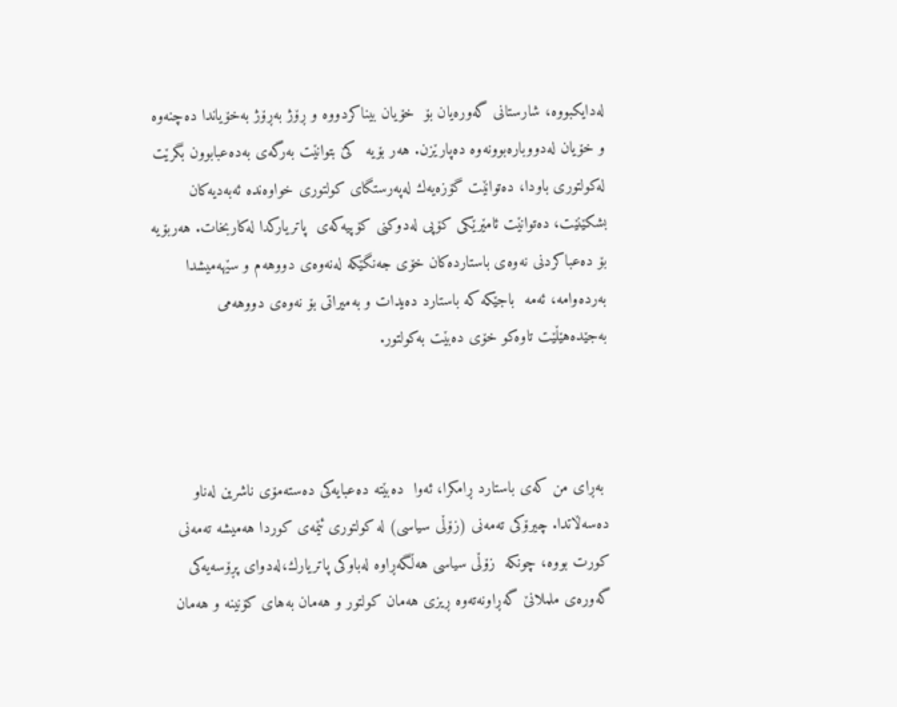له‌دایكبووه‌، شارستانی گه‌وره‌یان بۆ  خۆیان بیناكردووه‌ و ڕۆژ به‌ڕۆژ به‌خۆیاندا ده‌چنه‌وه‌ و خۆیان له‌دووباره‌بوونه‌وه‌ ده‌پارێزن. هه‌ر بۆیه‌  كێ بتوانێت به‌رگه‌ی به‌ده‌عبابوون بگرێت له‌كولتوری باودا، ده‌توانێت گۆزه‌یه‌ك له‌په‌رستگای كولتوری خواوه‌نده‌ ئه‌به‌دیه‌كان بشكێنێت، ده‌توانێت ئامێرێكی كۆپی له‌دوكنی كۆپیه‌كه‌ی  پاتریاركدا له‌كاربخات. هه‌ربۆیه‌ بۆ ده‌عباكردنی نه‌وه‌ی باستارده‌كان خۆی جه‌نگێكه‌ له‌نه‌وه‌ی دووهه‌م و سێهه‌میشدا به‌رده‌وامه‌، ئه‌مه‌  باجێكه‌ كه‌ باستارد ده‌یدات و به‌میراتی بۆ نه‌وه‌ی دووهه‌می به‌جێده‌هێڵێت تاوه‌كو خۆی ده‌بێت به‌كولتور.



 به‌ڕای من كه‌ی باستارد ڕامكرا، ئه‌وا  ده‌بێته‌ ده‌عبایه‌كی ده‌سته‌مۆی ناشرین له‌ناو ده‌سه‌ڵاتدا. چیرۆكی ته‌مه‌نی (زۆڵی سیاسی) له ‌كولتوری ئێمه‌ی كوردا هه‌میشه‌ ته‌مه‌نی كورت بووه‌، چونكه‌  زۆڵی سیاسی هه‌ڵگه‌ڕاوه‌ له‌باوكی پاتریارك،له‌دوای پڕۆسه‌یه‌كی گه‌وره‌ی ململانێ گه‌ڕاونه‌ته‌وه‌ ڕیزی هه‌مان كولتور و هه‌مان به‌های كۆنینه‌ و هه‌مان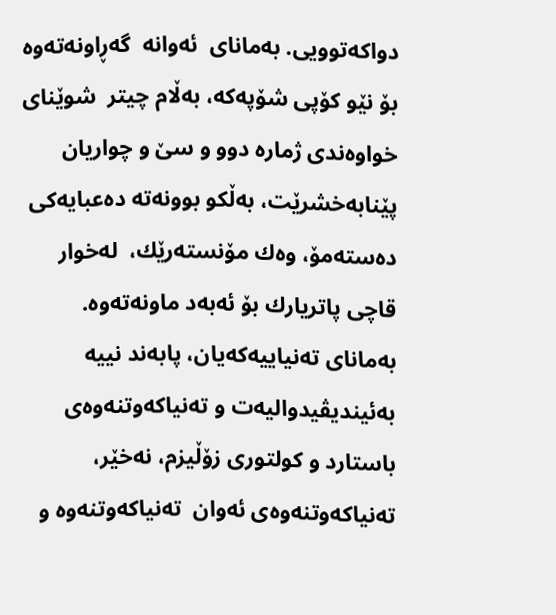دواكه‌توویی. به‌مانای  ئه‌وانه‌  گه‌ڕاونه‌ته‌وه‌ بۆ نێو كۆپی شۆپه‌كه‌، به‌ڵام چیتر  شوێنای خواوه‌ندی ژماره‌ دوو و سێ و چواریان پێنابه‌خشرێت، به‌ڵكو بوونه‌ته‌ ده‌عبایه‌كی ده‌سته‌مۆ، وه‌ك مۆنسته‌رێك،  له‌خوار قاچی پاتریارك بۆ ئه‌به‌د ماونه‌ته‌وه‌. به‌مانای ته‌نیاییه‌كه‌یان‌، پابه‌ند نییه‌ به‌ئیندیڤیدوالیه‌ت و ته‌نیاكه‌وتنه‌وه‌ی باستارد و كولتوری زۆڵیزم، نه‌خێر، ته‌نیاكه‌وتنه‌وه‌ی ئه‌وان  ته‌نیاكه‌وتنه‌وه‌ و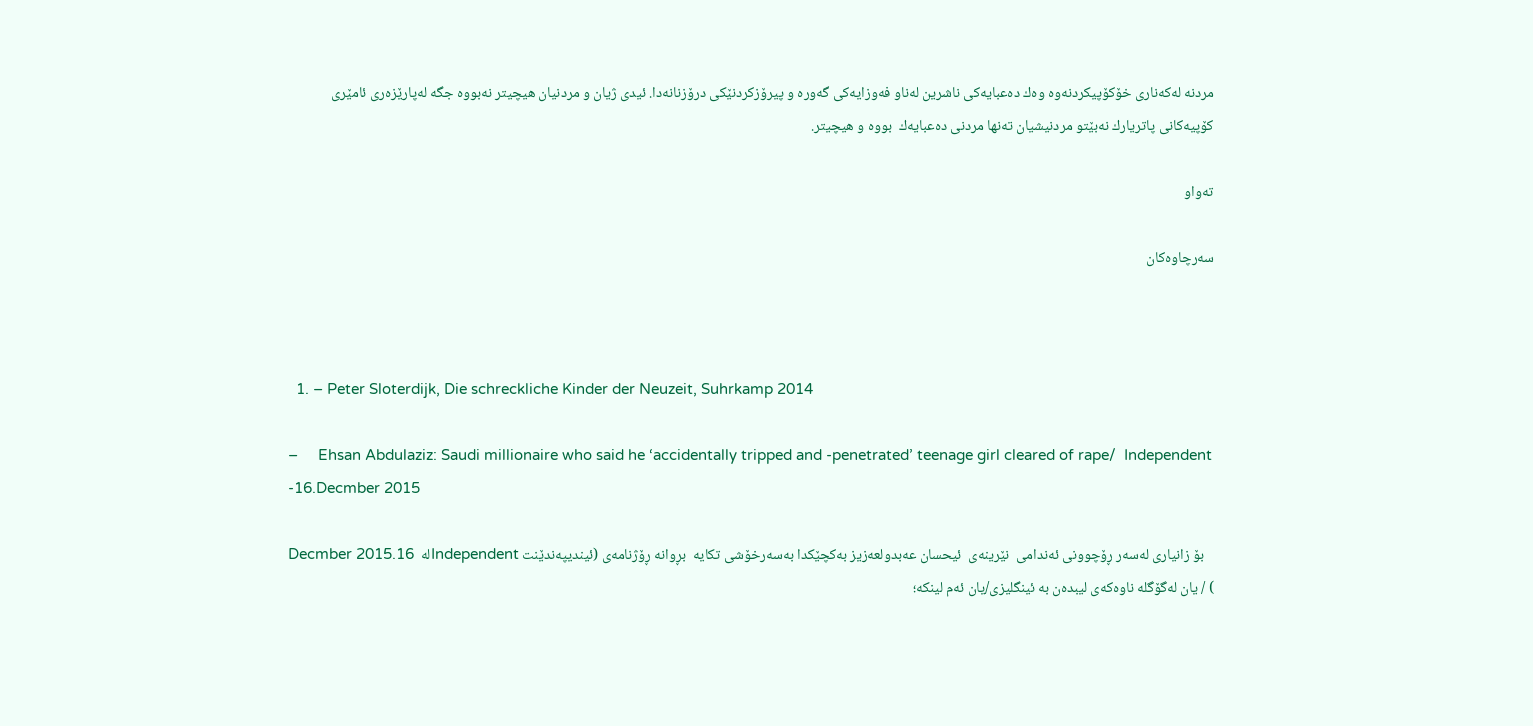مردنه له‌كه‌ناری خۆكۆپیكردنه‌وه‌ وه‌ك ده‌عبایه‌كی ناشرین له‌ناو فه‌وزایه‌كی گه‌وره‌ و پیرۆزكردنێكی درۆزنانه‌دا. ئیدی ژیان و مردنیان هیچیتر نه‌بووه‌‌ جگه‌ له‌پارێزه‌ری ئامێری كۆپیه‌كانی پاتریارك نه‌بێتو مردنیشیان ته‌نها ‌مردنی ده‌عبایه‌ك  بووه‌ و هیچیتر.

ته‌واو

سه‌رچاوه‌كان ‌



  1. – Peter Sloterdijk, Die schreckliche Kinder der Neuzeit, Suhrkamp 2014

–     Ehsan Abdulaziz: Saudi millionaire who said he ‘accidentally tripped and -penetrated’ teenage girl cleared of rape/  Independent -16.Decmber 2015

   بۆ زانیاری له‌سه‌ر ڕۆچوونی ئه‌ندامی  نێرینه‌ی  ئیحسان عه‌بدولعه‌زیز به‌كچێكدا به‌سه‌رخۆشی تكایه‌‌  بڕوانه‌ ڕۆژنامه‌ی (ئیندیپه‌ندێنت Independentله‌  16.Decmber 2015  ) / یان لەگۆگلە ناوەکەی ليبدەن بە ئینگلیزی/یان ئه‌م لینكه‌؛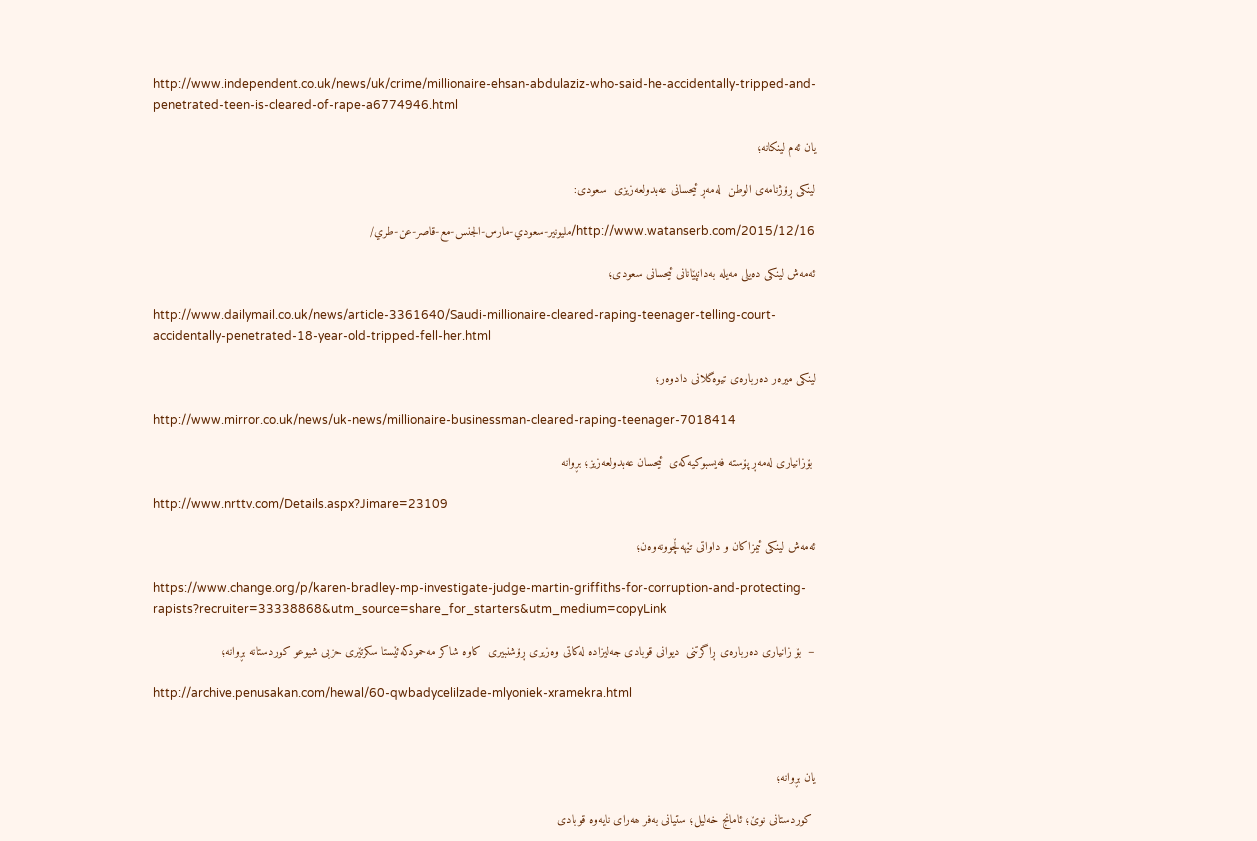http://www.independent.co.uk/news/uk/crime/millionaire-ehsan-abdulaziz-who-said-he-accidentally-tripped-and-penetrated-teen-is-cleared-of-rape-a6774946.html

یان ئه‌م لینكانه‌؛

لینكی ڕۆژنامه‌ی الوطن  له‌مه‌ڕ ئیحسانی عه‌بدولعه‌زیزی  سعودی:

http://www.watanserb.com/2015/12/16/مليونير-سعودي-مارس-الجنس-مع-قاصر-عن-طري/

ئەمەش لینکی دەیلی مەیلە بەدانپێانانی ئیحسانی سعودی؛

http://www.dailymail.co.uk/news/article-3361640/Saudi-millionaire-cleared-raping-teenager-telling-court-accidentally-penetrated-18-year-old-tripped-fell-her.html

لینکی میرەر دەربارەی تیوەگلانی دادوەر؛

http://www.mirror.co.uk/news/uk-news/millionaire-businessman-cleared-raping-teenager-7018414

 بۆزانیاری لەمەڕ پۆستە فەیسبوکیەکەی  ئیحسان عه‌بدولعه‌زیز؛ بڕوانە

http://www.nrttv.com/Details.aspx?Jimare=23109

ئەمەش لینکی ئیمزاکان و داواتی تێهەڵچوونەوەن؛

https://www.change.org/p/karen-bradley-mp-investigate-judge-martin-griffiths-for-corruption-and-protecting-rapists?recruiter=33338868&utm_source=share_for_starters&utm_medium=copyLink

–  بۆ زانیاری ده‌رباره‌ی ڕاگرتنی  دیوانی قوبادی جه‌لیزاده‌ له‌كاتی وه‌زیری ڕۆشنبیری  كاوه‌ شاكر مه‌حمودكه‌ئێستا سكرتێری حزبی شیوعو كوردستانه‌ بڕوانه؛

http://archive.penusakan.com/hewal/60-qwbadycelilzade-mlyoniek-xramekra.html



یان بڕوانە؛

 کوردستانی نوێ؛ ئامانج خه‌لیل؛ ستیانی بەفر ھەرای نایەوە قوبادی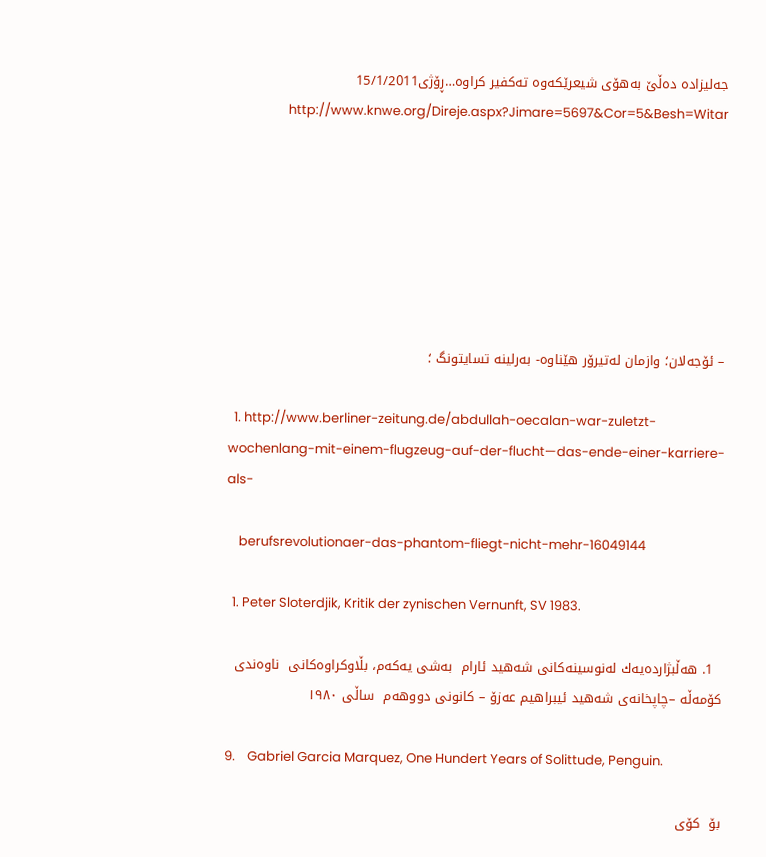جەلیزادە دەڵێ بەھۆی شیعرێکەوە تەکفیر کراوە…ڕۆژی15/1/2011   http://www.knwe.org/Direje.aspx?Jimare=5697&Cor=5&Besh=Witar







– ئۆجه‌لان؛ وازمان له‌تیرۆر هێناوه‌- به‌رلینه‌ تسایتونگ ؛

  1. http://www.berliner-zeitung.de/abdullah-oecalan-war-zuletzt-wochenlang-mit-einem-flugzeug-auf-der-flucht—das-ende-einer-karriere-als-

    berufsrevolutionaer-das-phantom-fliegt-nicht-mehr-16049144

  1. Peter Sloterdjik, Kritik der zynischen Vernunft, SV 1983.

  1. هه‌ڵبژارده‌یه‌ك له‌نوسینه‌كانی شه‌هید ئارام  به‌شی یه‌كه‌م، بڵاوكراوه‌كانی  ناوه‌ندی كۆمه‌ڵه –چاپخانه‌ی شه‌هید ئیبراهیم عه‌زۆ – كانونی دووهه‌م  ساڵی ١٩٨٠

9.    Gabriel Garcia Marquez, One Hundert Years of Solittude, Penguin.

بۆ  كۆی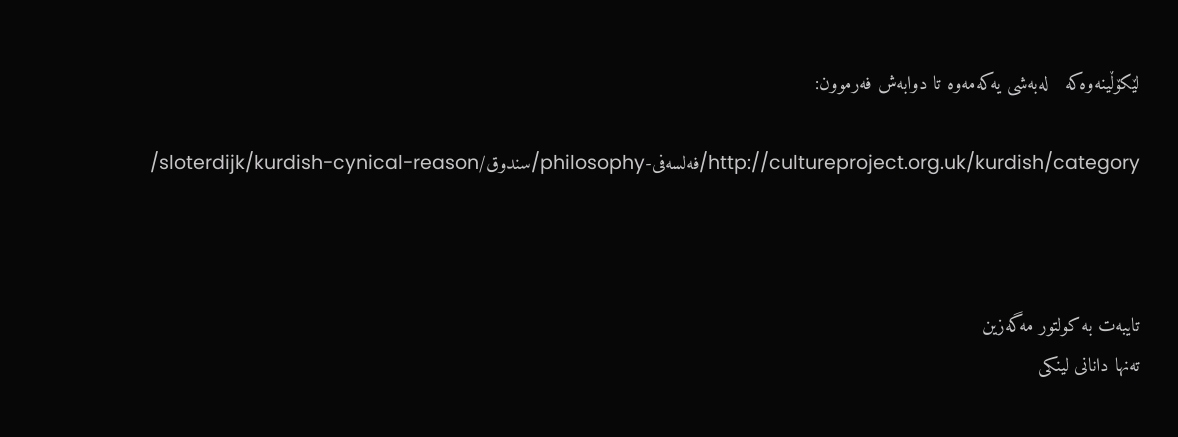لێكۆڵینه‌وه‌كه‌   له‌به‌شی یه‌كه‌مه‌وه‌ تا دوابه‌ش فه‌رموون:

http://cultureproject.org.uk/kurdish/category/فه‌لسه‌فی-philosophy/سندوق/sloterdijk/kurdish-cynical-reason/



تایبه‌ت به‌ كولتور مه‌گه‌زین
ته‌نها دانانی لینكی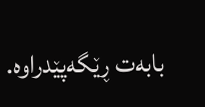بابه‌ت ڕێگه‌پێدراوه‌.